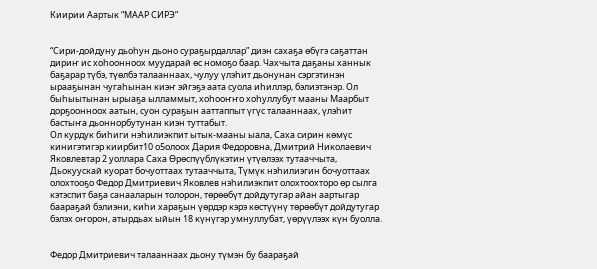Киирии Аартык “МААР СИРЭ”


“Сири-дойдуну дьоһун дьоно сураҕырдаллар” диэн сахаҕа өбүгэ саҕаттан дириҥ ис хоһоонноох муударай өс номоҕо баар. Чахчыта даҕаны ханнык баҕарар түбэ, түөлбэ талааннаах, чулуу үлэһит дьонунан сэргэтинэн ырааҕынан чугаһынан киэҥ эйгэҕэ аата суола иһиллэр, бэлиэтэнэр. Ол быһыытынан ырыаҕа ылламмыт, хоһооҥҥо хоһуллубут мааны Маарбыт дорҕоонноох аатын, суон сураҕын ааттаппыт үгүс талааннаах, үлэһит бастыҥа дьоннорбутунан киэн туттабыт.
Ол курдук биһиги нэһилиэкпит ытык-мааны ыала, Саха сирин көмүс кинигэтигэр киирбит10 о5олоох Дария Федоровна, Дмитрий Николаевич Яковлевтар 2 уоллара Саха Өрөспүүблүкэтин үтүөлээх тутааччыта, Дьокуускай куорат бочуоттаах тутааччыта, Түмүк нэһилиэгин бочуоттаах олохтооҕо Федор Дмитриевич Яковлев нэһилиэкпит олохтоохторо өр сылга кэтэспит баҕа санааларын толорон, төрөөбүт дойдутугар айан аартыгар баараҕай бэлиэни, киһи хараҕын үөрдэр кэрэ көстүүнү төрөөбүт дойдутугар бэлэх оҥорон, атырдьах ыйын 18 күнүгэр умнуллубат, үөрүүлээх күн буолла.


Федор Дмитриевич талааннаах дьону түмэн бу баараҕай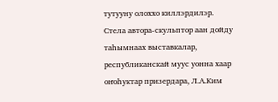тутууну олоххо киллэрдилэр. Стела автора-скульптор аан дойду таһымнаах выставкалар, республиканскай муус уонна хаар оҥоһуктар призердара, Л.А.Ким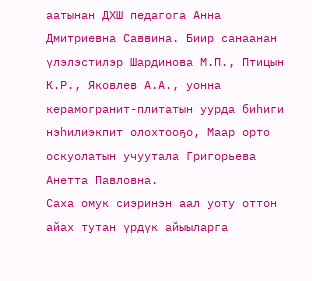аатынан ДХШ педагога Анна Дмитриевна Саввина. Биир санаанан үлэлэстилэр Шардинова М.П., Птицын К.Р., Яковлев А.А., уонна керамогранит-плитатын уурда биһиги нэһилиэкпит олохтооҕо, Маар орто оскуолатын учуутала Григорьева Анетта Павловна.
Саха омук сиэринэн аал уоту оттон айах тутан үрдүк айыыларга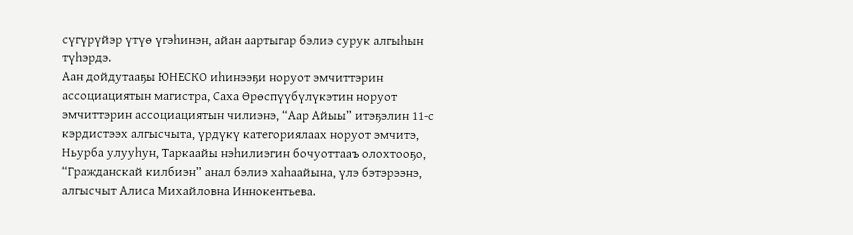сүгүрүйэр үтүө үгэһинэн, айан аартыгар бэлиэ сурук алгыһын түһэрдэ.
Аан дойдутааҕы ЮНЕСКО иһинээҕи норуот эмчиттэрин ассоциациятын магистра, Саха Өрөспүүбүлүкэтин норуот эмчиттэрин ассоциациятын чилиэнэ, “Аар Айыы” итэҕэлин 11-с кэрдистээх алгысчыта, үрдүкү категориялаах норуот эмчитэ, Ньурба улууһун, Таркаайы нэһилиэгин бочуоттааъ олохтооҕо, “Гражданскай килбиэн” анал бэлиэ хаһаайына, үлэ бэтэрээнэ, алгысчыт Алиса Михайловна Иннокентьева.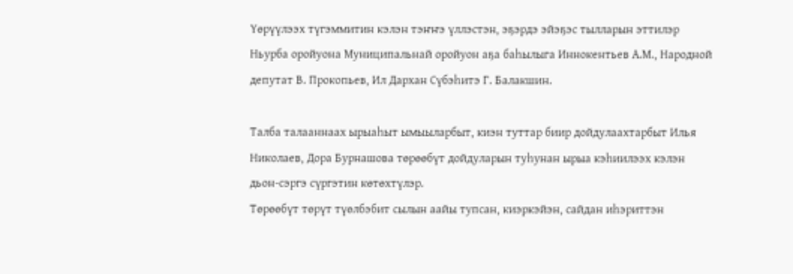Үөрүүлээх түгэммитин кэлэн тэҥҥэ үллэстэн, эҕэрдэ эйэҕэс тылларын эттилэр Ньурба оройуона Муниципальнай оройуон аҕа баһылыга Иннокентьев А.М., Народной депутат В. Прокопьев, Ил Дархан Сүбэһитэ Г. Балакшин.

Талба талааннаах ырыаһыт ымыыларбыт, киэн туттар биир дойдулаахтарбыт Илья Николаев, Дора Бурнашова төрөөбүт дойдуларын туһунан ырыа кэһиилээх кэлэн дьон-сэргэ сүргэтин көтөхтүлэр.
Төрөөбүт төрүт түөлбэбит сылын аайы тупсан, киэркэйэн, сайдан иһэриттэн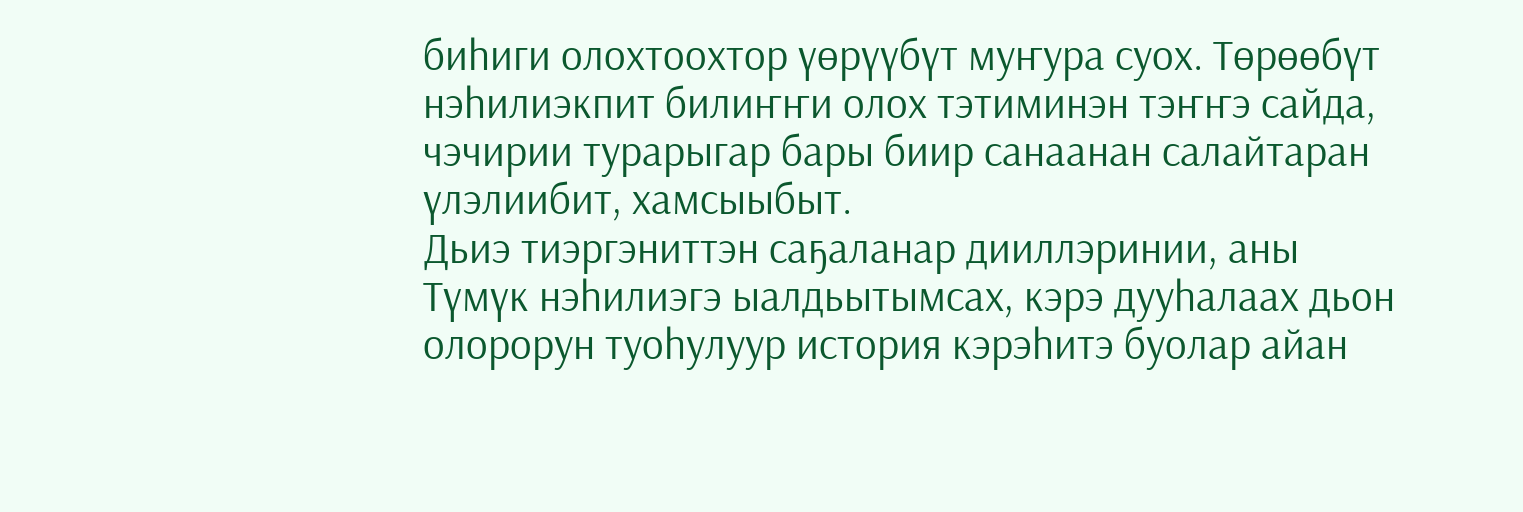биһиги олохтоохтор үөрүүбүт муҥура суох. Төрөөбүт нэһилиэкпит билиҥҥи олох тэтиминэн тэҥҥэ сайда, чэчирии турарыгар бары биир санаанан салайтаран үлэлиибит, хамсыыбыт.
Дьиэ тиэргэниттэн саҕаланар дииллэринии, аны Түмүк нэһилиэгэ ыалдьытымсах, кэрэ дууһалаах дьон олорорун туоһулуур история кэрэһитэ буолар айан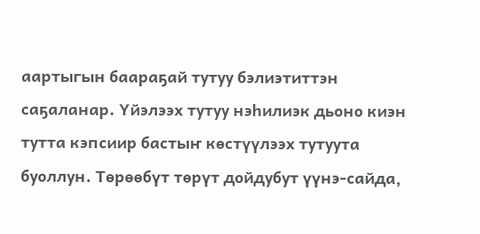аартыгын баараҕай тутуу бэлиэтиттэн саҕаланар. Үйэлээх тутуу нэһилиэк дьоно киэн тутта кэпсиир бастыҥ көстүүлээх тутуута буоллун. Төрөөбүт төрүт дойдубут үүнэ-сайда,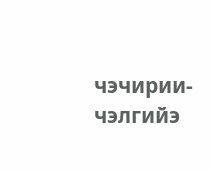чэчирии-чэлгийэ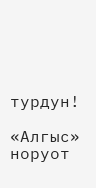турдун!

«Алгыс» норуот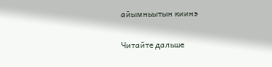айымньытын киинэ

Читайте дальше